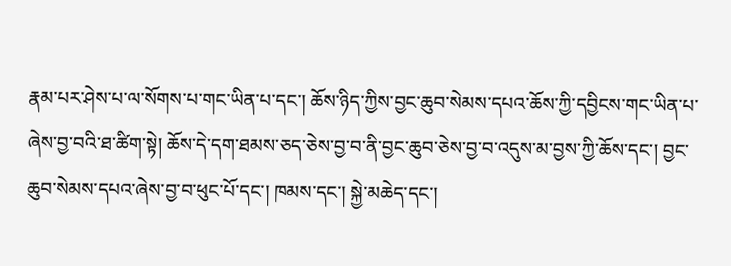རྣམ་པར་ཤེས་པ་ལ་སོགས་པ་གང་ཡིན་པ་དང་། ཆོས་ཉིད་ཀྱིས་བྱང་ཆུབ་སེམས་དཔའ་ཆོས་ཀྱི་དབྱིངས་གང་ཡིན་པ་ཞེས་བྱ་བའི་ཐ་ཚིག་སྟེ། ཆོས་དེ་དག་ཐམས་ཅད་ཅེས་བྱ་བ་ནི་བྱང་ཆུབ་ཅེས་བྱ་བ་འདུས་མ་བྱས་ཀྱི་ཆོས་དང་། བྱང་ཆུབ་སེམས་དཔའ་ཞེས་བྱ་བ་ཕུང་པོ་དང་། ཁམས་དང་། སྐྱེ་མཆེད་དང་།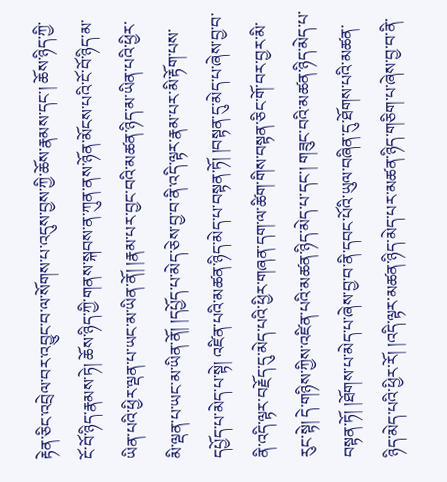རྟེན་ཅིང་འབྲེལ་བར་འབྱུང་བ་ལ་སོགས་པ་འདུས་བྱས་ཀྱི་ཆོས་རྣམས་དང་། ཆོས་ཉིད་ཀྱི་ངོ་བོ་ཉིད་རྣམས་ཏེ། ཆོས་ཉིད་ཀྱི་གནས་སྐབས་ན་ཀུན་ནས་ཉོན་མོངས་པའི་ངོ་བོ་ཉིད་མ་ཡིན་པའི་ཕྱིར་ལྡན་པ་ཡང་མ་ཡིན་ནོ། །རྣམ་པར་བྱང་བའི་མཚན་ཉིད་མ་ཡིན་པའི་ཕྱིར་མི་ལྡན་པ་ཡང་མ་ཡིན་ནོ། །དཔྱོད་པ་མེད་ཅེས་བྱ་བ་ནི་འདི་ལྟར་རྣམ་པར་མི་རྟོག་པས་དཔྱོད་པ་མེད་པ་སྟེ། འཛིན་པའི་མཚན་ཉིད་མེད་པ་བསྟན་ཏོ། །བསྟན་དུ་མེད་པ་ཞེས་བྱ་བ་ནི་འདི་ལྟར་བརྗོད་དུ་མེད་པའི་ཕྱིར་གཞན་དག་ལ་ཚིག་གིས་བསྟན་ཅིང་གོ་བར་བྱར་མི་རུང་སྟེ། དེ་གཉིས་ཀྱིས་འཛིན་པའི་མཚན་ཉིད་མེད་པ་དང་། གཟུང་བའི་མཚན་ཉིད་མེད་པ་བསྟན་ཏོ། །ཐོགས་པ་མེད་པ་ཞེས་བྱ་བ་ནི་དབང་པོའི་ཡུལ་བཞིན་དུ་ཐོགས་པའི་མཚན་ཉིད་མེད་པའི་ཕྱིར་རོ། །འདི་ལྟར་མཚན་ཉིད་མེད་པར་མཚན་ཉིད་གཅིག་པ་ཞེས་བྱ་བ་ནི་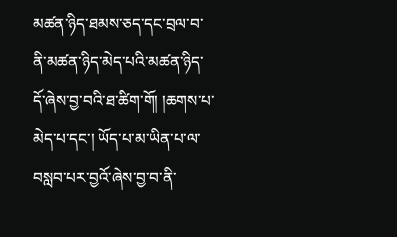མཚན་ཉིད་ཐམས་ཅད་དང་བྲལ་བ་ནི་མཚན་ཉིད་མེད་པའི་མཚན་ཉིད་དོ་ཞེས་བྱ་བའི་ཐ་ཚིག་གོ། །ཆགས་པ་མེད་པ་དང་། ཡོད་པ་མ་ཡིན་པ་ལ་བསླབ་པར་བྱའོ་ཞེས་བྱ་བ་ནི་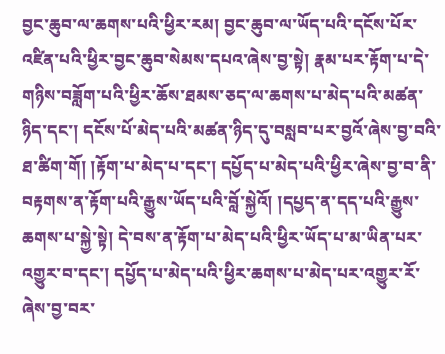བྱང་ཆུབ་ལ་ཆགས་པའི་ཕྱིར་རམ། བྱང་ཆུབ་ལ་ཡོད་པའི་དངོས་པོར་འཛིན་པའི་ཕྱིར་བྱང་ཆུབ་སེམས་དཔའ་ཞེས་བྱ་སྟེ། རྣམ་པར་རྟོག་པ་དེ་གཉིས་བཟློག་པའི་ཕྱིར་ཆོས་ཐམས་ཅད་ལ་ཆགས་པ་མེད་པའི་མཚན་ཉིད་དང་། དངོས་པོ་མེད་པའི་མཚན་ཉིད་དུ་བསླབ་པར་བྱའོ་ཞེས་བྱ་བའི་ཐ་ཚིག་གོ། །རྟོག་པ་མེད་པ་དང་། དཔྱོད་པ་མེད་པའི་ཕྱིར་ཞེས་བྱ་བ་ནི་བརྟགས་ན་རྟོག་པའི་རྒྱུས་ཡོད་པའི་བློ་སྐྱེའོ། །དཔྱད་ན་དད་པའི་རྒྱུས་ཆགས་པ་སྐྱེ་སྟེ། དེ་བས་ན་རྟོག་པ་མེད་པའི་ཕྱིར་ཡོད་པ་མ་ཡིན་པར་འགྱུར་བ་དང་། དཔྱོད་པ་མེད་པའི་ཕྱིར་ཆགས་པ་མེད་པར་འགྱུར་རོ་ཞེས་བྱ་བར་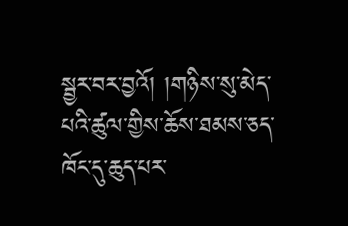སྦྱར་བར་བྱའོ། །གཉིས་སུ་མེད་པའི་ཚུལ་གྱིས་ཆོས་ཐམས་ཅད་ཁོང་དུ་ཆུད་པར་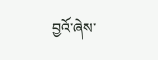བྱའོ་ཞེས་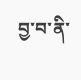བྱ་བ་ནི་